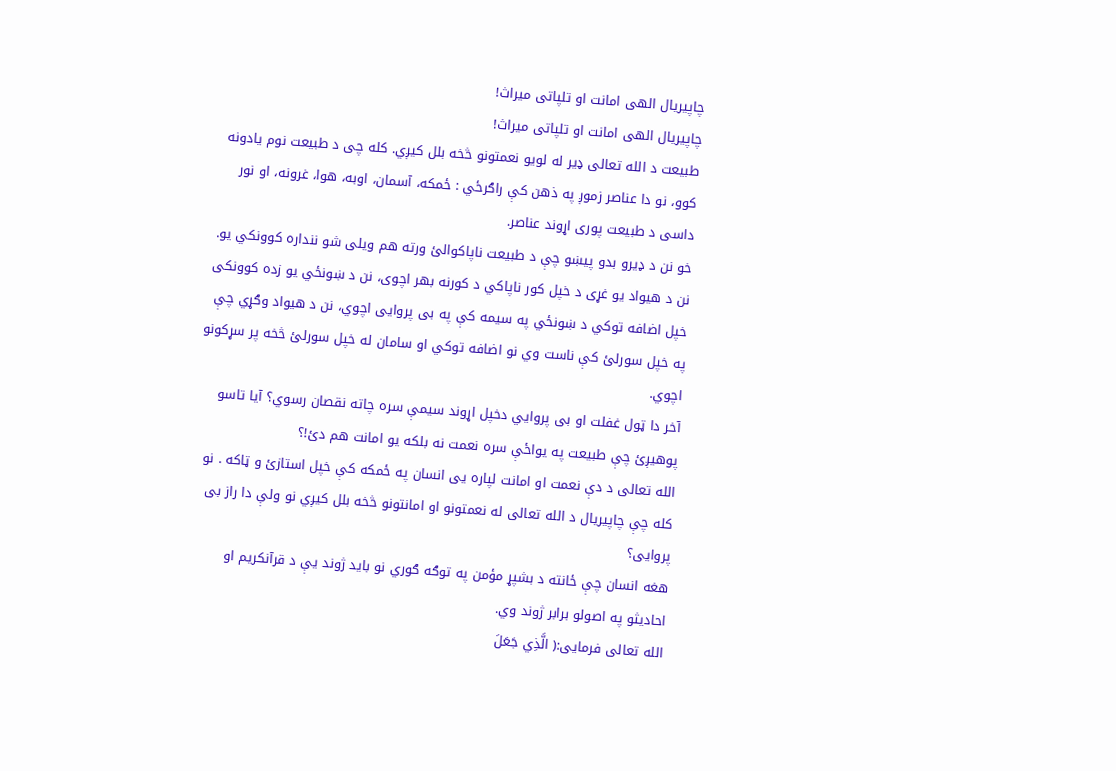چاپيريال الهى امانت او تلپاتى ميراث!
چاپيريال الهى امانت او تلپاتى ميراث!
طبيعت د الله تعالی ډير له لويو نعمتونو څخه بلل کيږي. کله چى د طبيعت نوم يادونه کوو، نو دا عناصر زموږ په ذهن کې راګرځي : ځمکه، آسمان، اوبه، هوا، غرونه، او نور داسى د طبيعت پورى اړوند عناصر.
خو نن د ډيرو بدو پيښو چې د طبيعت ناپاکوالئ ورته هم ويلى شو ننداره کوونکي يو.
نن د هيواد يو غړی د خپل کور ناپاکي د کورنه بهر اچوى، نن د ښونځي يو زده کوونکى خپل اضافه توکي د ښونځي په سيمه کې په بى پروايى اچوي، نن د هيواد وګړي چې په خپل سورلئ کې ناست وي نو اضافه توکي او سامان له خپل سورلئ څخه پر سړکونو اچوي.
آخر دا ټول غفلت او بى پروايي دخپل اړوند سیمې سره چاته نقصان رسوي؟ آيا تاسو پوهيږئ چې طبيعت په يواځې سره نعمت نه بلکه يو امانت هم دئ!؟
الله تعالی د دې نعمت او امانت لپاره يى انسان په ځمکه کې خپل استازئ و ټاکه . نو کله چې چاپيريال د الله تعالى له نعمتونو او امانتونو څخه بلل کيږي نو ولې دا راز بى پروايى؟
هغه انسان چې ځانته د بشپړ مؤمن په توګه ګوري نو بايد ژوند یې د قرآنکريم او احاديثو په اصولو برابر ژوند وي.
الله تعالى فرمايى:( الَّذِي جَعَلَ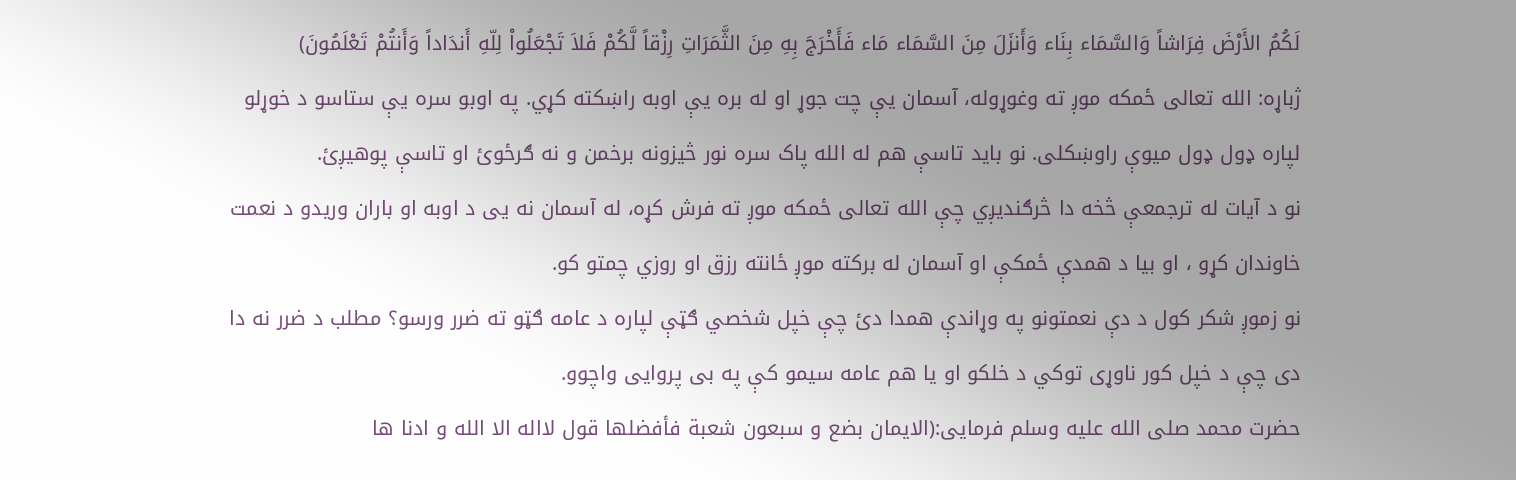لَكُمُ الأَرْضَ فِرَاشاً وَالسَّمَاء بِنَاء وَأَنزَلَ مِنَ السَّمَاء مَاء فَأَخْرَجَ بِهِ مِنَ الثَّمَرَاتِ رِزْقاً لَّكُمْ فَلاَ تَجْعَلُواْ لِلّهِ أَندَاداً وَأَنتُمْ تَعْلَمُونَ)
ژباړه: الله تعالى ځمکه موږ ته وغوړوله، آسمان يې چت جوړ او له بره يې اوبه راښکته کړي. په اوبو سره يې ستاسو د خوړلو لپاره ډول ډول ميوې راوښکلى. نو بايد تاسې هم له الله پاک سره نور څيزونه برخمن و نه ګرځوئ او تاسې پوهيږئ.
نو د آيات له ترجمعې څخه دا څرګنديږي چې الله تعالی ځمکه موږ ته فرش کړه، له آسمان نه يى د اوبه او باران وريدو د نعمت خاوندان کړو ، او بيا د همدې ځمکې او آسمان له برکته موږ ځانته رزق او روزي چمتو کو.
نو زموږ شکر کول د دې نعمتونو په وړاندې همدا دئ چې خپل شخصي ګټې لپاره د عامه ګټو ته ضرر ورسو؟ مطلب د ضرر نه دا دى چې د خپل کور ناوړى توکي د خلکو او يا هم عامه سيمو کې په بى پروايى واچوو.
حضرت محمد صلى الله عليه وسلم فرمايى:(الايمان بضع و سبعون شعبة فأفضلها قول لااله الا الله و ادنا ها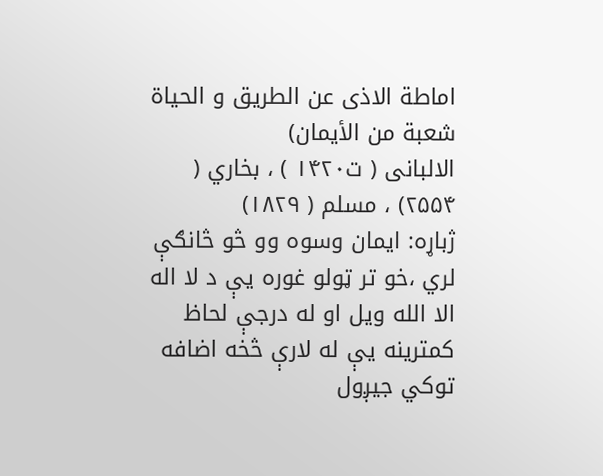اماطة الاذى عن الطريق و الحياة شعبة من الأيمان)
الالبانی ( ت۱۴۲۰ ) ، بخاري ( ۲۵۵۴) ، مسلم ( ۱۸۲۹)
ژباړه: ايمان وسوه وو څو څانګې لري ،خو تر ټولو غوره يې د لا اله الا الله ويل او له درجې لحاظ کمترينه يې له لارې څخه اضافه توکي جيږول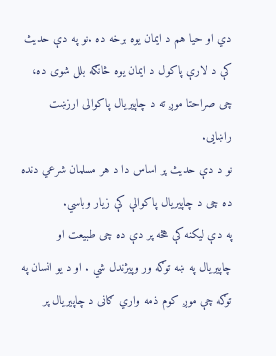دي او حيا هم د ايمان يوه برخه ده .نو په دې حديث کې د لارې پاکول د ايمان يوه څانګه بلل شوى ده، چى صراحتا موږ ته د چاپيريال پاکوالى ارزښت راښايى.
نو د دې حديث پر اساس دا د هر مسلمان شرعي دنده ده چى د چاپيريال پاکوالې کې زيار وباسي.
په دې ليکنه کې هڅه پر دې ده چى طبيعت او چاپيريال په ښه توګه ور وپيژندل شي . او د يو انسان په توګه چې موږ کوم ذمه واري ګانى د چاپيريال پر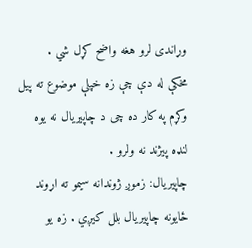وړاندى لرو هغه واضح کړل شي .
مخکې له دې چې زه خپلې موضوع ته پيل وکړم په کار ده چى د چاپيريال نه يوه لنډه پيژند نه ولرو .
چاپيريال: زموږ ژوندانه سيمو ته اړوند ځايونه چاپيريال بلل کيږي . زه يو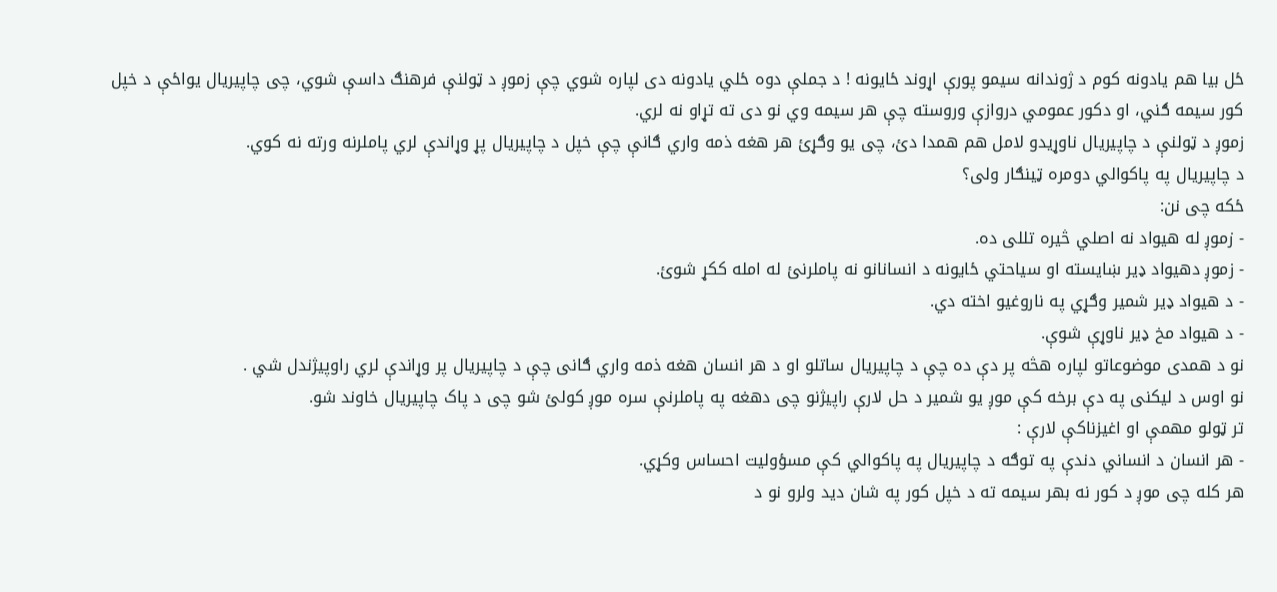ځل بيا هم يادونه کوم د ژوندانه سيمو پورې اړوند ځايونه ! د جملې دوه ځلي يادونه دى لپاره شوي چې زموږ د ټولنې فرهنګ داسې شوي، چى چاپيريال يواځې د خپل کور سيمه ګني، او دکور عمومي دروازې وروسته چې هر سيمه وي نو دى ته تړاو نه لري.
زموږ د ټولنې د چاپيريال ناوړیدو لامل هم همدا دئ، چى يو وګړئ هر هغه ذمه واري ګانې چې خپل د چاپيريال پړ وړاندې لري پاملرنه ورته نه کوي.
د چاپيريال په پاکوالي دومره ټينګار ولى؟
ځکه چى نن:
- زموږ له هيواد نه اصلي څيره تللى ده.
- زموږ دهيواد ډير ښايسته او سياحتي ځايونه د انسانانو نه پاملرنئ له امله ککړ شوئ.
- د هيواد ډير شمير وګړي په ناروغيو اخته دي.
- د هيواد مخ ډير ناوړې شوې.
نو د همدى موضوعاتو لپاره هڅه پر دې ده چې د چاپيريال ساتلو او د هر انسان هغه ذمه واري ګانى چې د چاپيريال پر وړاندې لري راوپيژندل شي .
نو اوس د ليکنى په دې برخه کې موږ يو شمير د حل لارې راپيژنو چى دهغه په پاملرنې سره موږ کولئ شو چى د پاک چاپيريال خاوند شو.
تر ټولو مهمې او اغيزناکې لارې :
- هر انسان د انساني دندې په توګه د چاپيريال په پاکوالي کې مسؤوليت احساس وکړي.
هر کله چى موږ د کور نه بهر سيمه ته د خپل کور په شان ديد ولرو نو د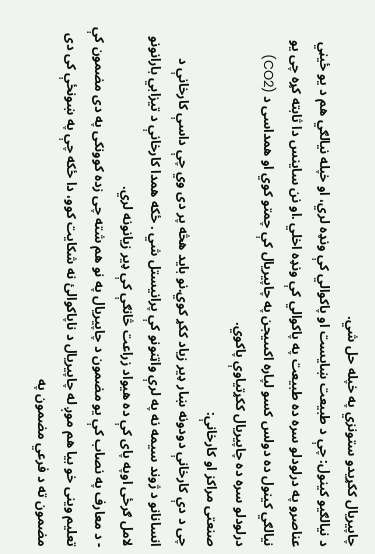چاپيريال ککړيدو ستونزي په خپله حل شي.
د نيالګيو کينول: چې د طبيعت ښايست او پاکوالي کې ونډه لري، او خپله نيالګي هم د يو ځيڼي عناصرو په درلودلو سره ده طبيعت په پاکوالي کې ونډه اخلي .او نن ساينس دا ثابته کړه چى يو نيالګي کينول ده دولس کسو لپاره اکىىيجن په چاپيريال کې چمتو کوي او همداسى د (CO2) درلودلو سره ده چاپيريال ککړتياوې پاکوي.
صنعتى مراکز او کارخانې:
چى د دې کارخانې دودونه ښار ډير زياد ککړ کوي.نو بايد هڅه پر دى وي چې داسې کارخانې د انسانانو د ژوند سيمه نه په لرې واټنونو کې پرانيستل شي . ځکه همدا کارخانې د تيزابي بارانونو لامل ګرځى اوپه پاى کې ده هيواد زراعت څانګې کې ډير زيانونه لري.
- د معارف په نصاب کې يو مضمون د چاپيريال په نو هم شته چى زده کوونکى په دى مضمون کې تعليم وينى خو بيا هم موږ له چاپيريال د ناپاکوالئ نه شکايت کوو، دا ځکه چې په ښونځې کى دى مضمون ته د فرعي مضمون په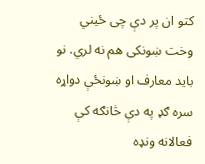کتو ان پر دې چى ځیني وخت ښونکى هم نه لري. نو بايد معارف او ښونځې دواړه سره ګډ په دې څانګه کې فعالانه ونډه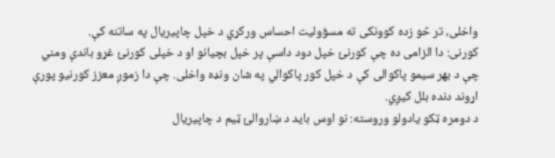واخلى، تر څو زده کوونکى ته مسؤوليت احساس ورکړي د خپل چاپيريال په ساتنه کې.
کورنى: دا الزامى ده چې کورنئ خپل دود داسې پر خپل بچيانو او د خپلى کورنئ غړو باندې ومني چې د بهر سيمو پاکوالى کې د خپل کور پاکوالي په شان ونډه واخلى. چې دا زموږ معزز کورنيو پورې اړوند دنده بلل کيږي.
د دومره ټکو يادولو وروسته: نو اوس بايد د ښاروالئ ټيم د چاپيريال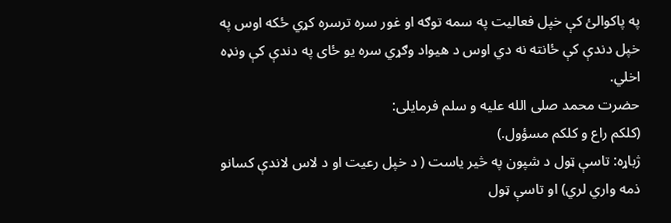په پاکوالئ کې خپل فعاليت په سمه توګه او غور سره ترسره کړي ځکه اوس په خپل دندې کې ځانته نه دي اوس د هيواد وګړي سره يو ځاى په دندې کې ونډه اخلي.
حضرت محمد صلی الله علیه و سلم فرمايلى:
(کلکم راع و کلکم مسؤول.)
ژباړه: تاسې ټول د شپون په څير ياست ( د خپل رعيت او د لاس لاندې کسانو ذمه واري لري) او تاسې ټول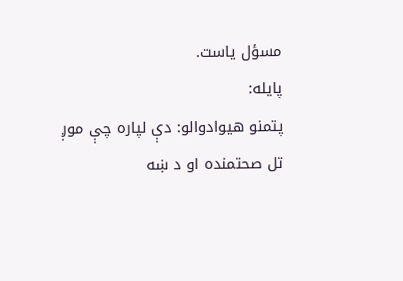مسؤل ياست.
پايله:
پتمنو هيوادوالو: دې لپاره چې موږ تل صحتمنده او د ښه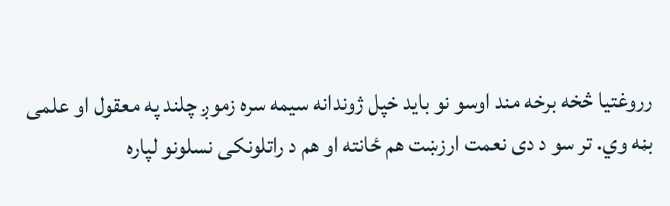رروغتيا څخه برخه مند اوسو نو بايد خپل ژوندانه سيمه سره زموږ چلند په معقول او علمى بڼه وي. تر سو د دى نعمت ارزښت هم ځانته او هم د راتلونکى نسلونو لپاره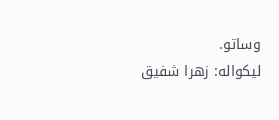وساتو.
ليکواله: زهرا شفيق